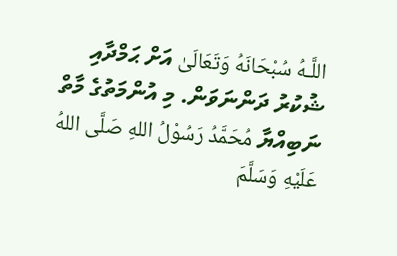اللَّـهُ سُبْحَانَهُ وَتَعَالَىٰ އަށް ޙަމްދާއި ޝުކުރު ދަންނަވަން. މި އުންމަތުގެ މާތް ނަބިއްޔާ مُحَمَّدُ رَسُوْلُ اللهِ صَلَّى اللهُ عَلَيْهِ وَسَلَّمَ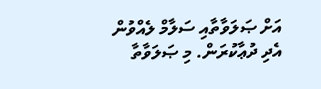އަށް ޞަލަވާތާއި ސަލާމް ލެއްވުން އެދި ދުޢާކުރަން. މި ޞަލަވާތާ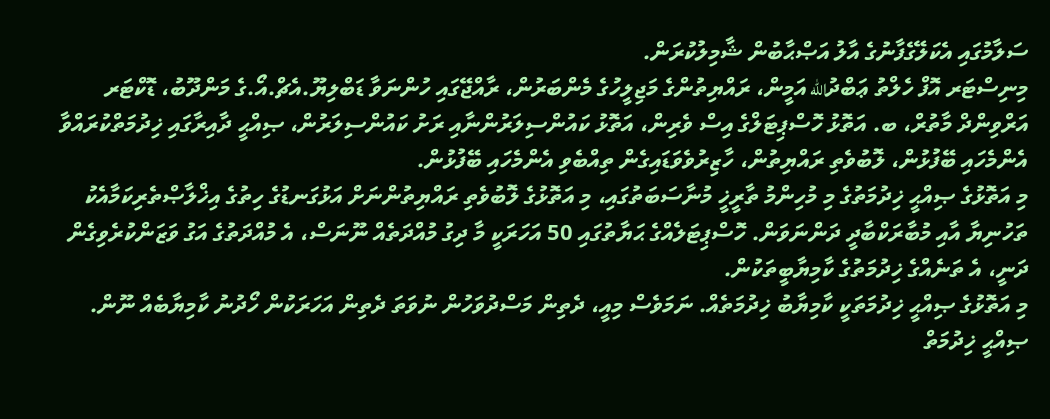ސަލާމުގައި އެކަލޭގެފާނުގެ އާލު އަޞްޙާބުން ޝާމިލުކުރަން.
މިނިސްޓަރ އޮފް ހެލްތު ޢަބްދުالله އަމީން، ރައްޔިތުންގެ މަޖިލީހުގެ މެންބަރުން، ރާއްޖޭގައި ހުންނަވާ ޑަބްލިޔޫ.އެޗް.އޯ.ގެ މަންދޫބު، ޑޮކްޓަރ އަރްވިންދް މާތުރް، ބ. އަތޮޅު ހޮސްޕިޓަލްގެ އިސް ވެރިން، އަތޮޅު ކައުންސިލަރުންނާއި ރަށު ކައުންސިލަރުން، ޞިއްޙީ ދާއިރާގައި ޚިދުމަތްކުރައްވާ އެންމެހައި ބޭފުޅުން، ލޮބުވެތި ރައްޔިތުން، ހާޒިރުވެވަޑައިގެން ތިއްބެވި އެންމެހައި ބޭފުޅުން.
މި އަތޮޅުގެ ޞިއްޙީ ޚިދުމަތުގެ މި މުހިންމު ތާރީޚީ މުނާސަބަތުގައި، މި އަތޮޅުގެ ލޮބުވެތި ރައްޔިތުންނަށް އަޅުގަނޑުގެ ހިތުގެ އިޚްލާޞްތެރިކަމާއެކު ތަހުނިޔާ އާއި މުބާރަކްބާދީ ދަންނަވަން. ހޮސްޕިޓަލެއްގެ ޙަޔާތުގައި 50 އަހަރަކީ މާ ދިގު މުއްދަތެއް ނޫނަސް، އެ މުއްދަތުގެ އަގު ވަޒަންކުރެވިގެން ދަނީ، އެ ތަނެއްގެ ޚިދުމަތުގެ ކާމިޔާބީތަކުން.
މި އަތޮޅުގެ ޞިއްޙީ ޚިދުމަތަކީ ކާމިޔާބު ޚިދުމަތެއް. ނަމަވެސް މިއީ، ދެތިން މަސްދުވަހުން ނުވަތަ ދެތިން އަހަރަކުން ހޯދުނު ކާމިޔާބެއް ނޫން. ޞިއްޙީ ޚިދުމަތް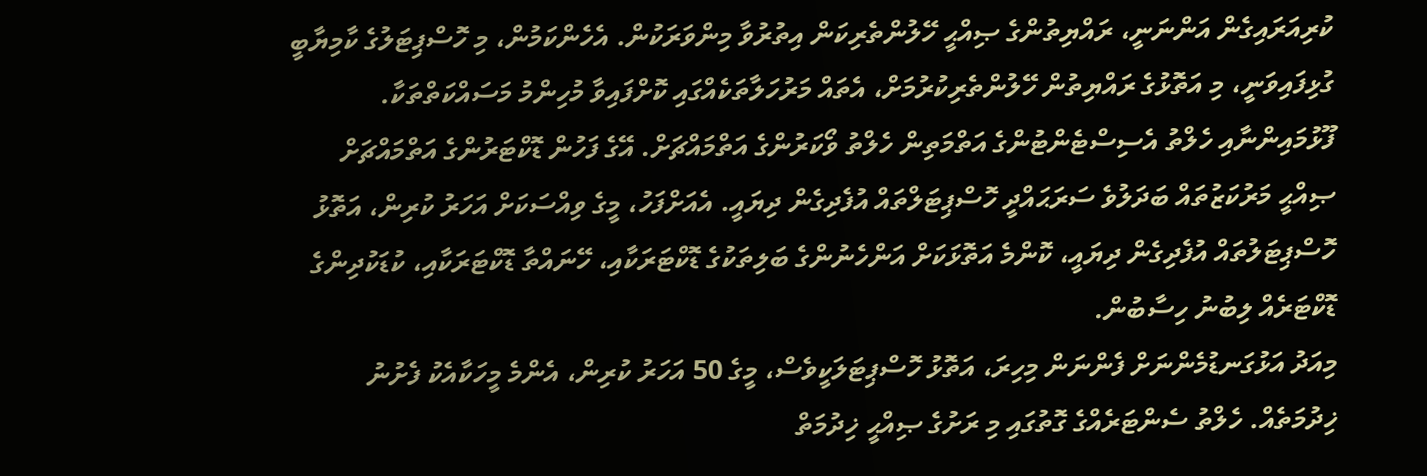ކުރިއަރައިގެން އަންނަނީ، ރައްޔިތުންގެ ޞިއްޙީ ހޭލުންތެރިކަން އިތުރުވާ މިންވަރަކުން. އެހެންކަމުން، މި ހޮސްޕިޓަލުގެ ކާމިޔާބީ ގުޅިފައިވަނީ، މި އަތޮޅުގެ ރައްޔިތުން ހޭލުންތެރިކުރުމަށް، އެތައް މަރުހަލާތަކެއްގައި ކޮށްފައިވާ މުހިންމު މަސައްކަތްތަކާ.
ފޫޅުމައިންނާއި ހެލްތު އެސިސްޓެންޓުންގެ އަތްމަތިން ހެލްތު ވޯކަރުންގެ އަތްމައްޗަށް. އޭގެ ފަހުން ޑޮކްޓަރުންގެ އަތްމައްޗަށް ޞިއްޙީ މަރުކަޒުތައް ބަދަލުވެ ސަރަޙައްދީ ހޮސްޕިޓަލްތައް އުފެދިގެން ދިޔައީ. އެއަށްފަހު، މީގެ ވިއްސަކަށް އަހަރު ކުރިން، އަތޮޅު ހޮސްޕިޓަލުތައް އުފެދިގެން ދިޔައީ، ކޮންމެ އަތޮޅަކަށް އަންހެނުންގެ ބަލިތަކުގެ ޑޮކްޓަރަކާއި، ހޭނައްތާ ޑޮކްޓަރަކާއި، ކުޑަކުދިންގެ ޑޮކްޓަރެއް ލިބުނު ހިސާބުން.
މިއަދު އަޅުގަނޑުމެންނަށް ފެންނަން މިހިރަ، އަތޮޅު ހޮސްޕިޓަލަކީވެސް، މީގެ 50 އަހަރު ކުރިން، އެންމެ މީހަކާއެކު ފެށުނު ޚިދުމަތެއް. ހެލްތު ސެންޓަރެއްގެ ގޮތުގައި މި ރަށުގެ ޞިއްޙީ ޚިދުމަތް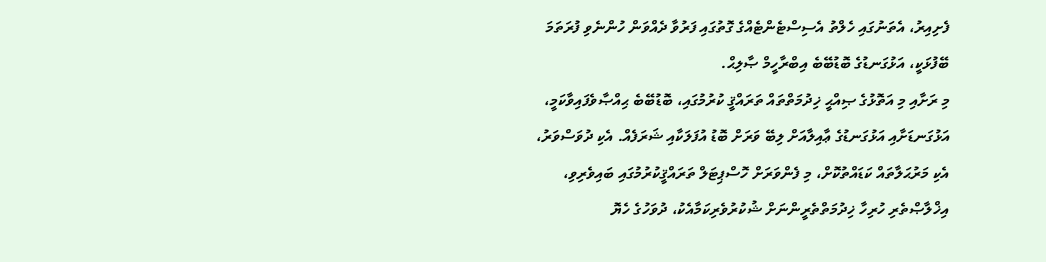ފެށިއިރު، އެތަނުގައި ހެލްތު އެސިސްޓެންޓެއްގެ ގޮތުގައި ފަރުވާ ދެއްވަން ހުންނެވި ފުރަތަމަ ބޭފުޅަކީ، އަޅުގަނޑުގެ ބޮޑުބޭބެ އިބްރާހީމް ޞާލިޙް.
މި ރަށާއި މި އަތޮޅުގެ ޞިއްޙީ ޚިދުމަތްތައް ތަރައްޤީ ކުރުމުގައި، ބޮޑުބޭބެ ޙިއްޞާވެފައިވާކަމީ، އަޅުގަނޑަށާއި އަޅުގަނޑުގެ ޢާއިލާއަށް ލިބޭ ވަރަށް ބޮޑު އުފަލަކާއި ޝަރަފެއް. އެކި ދުވަސްވަރު، އެކި މަރުޙަލާތައް ކަޑައްތުކޮށް، މި ފެންވަރަށް ހޮސްޕިޓަލް ތަރައްޤީކުރުމުގައި ބައިވެރިވި، އިޚްލާޞްތެރި ހުރިހާ ޚިދުމަތްތެރީންނަށް ޝުކުރުވެރިކަމާއެކު، ދުވަހުގެ ހެޔޮ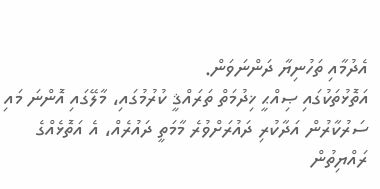އެދުމާއި ތަހުނިޔާ ދަންނަވަން.
އަތޮޅުތަކުގައި ޞިއްޙީ ޚިދުމަތް ތަރައްޤީ ކުރުމުގައި، މާލޭގައި އޮންނަ މައި ސަރުކާރުން އަދާކުރި ދައުރަށްވުރެ މާމަތީ ދައުރެއް، އެ އަތޮޅެއްގެ ރައްޔިތުން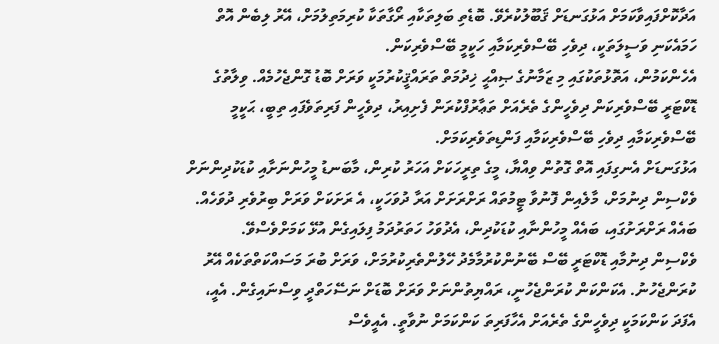އަދާކޮށްފައިވާކަމަށް އަޅުގަނޑަށް ޤަބޫލުކުރެވޭ. ބޮޑެތި ބަލިތަކާއި ރޯގާތަކާ ކުރިމަތިލުމަށް، އޭރު ލިބެން އޮތް ހަމައެކަނި ވަސީލަތަކީ، ދިވެހި ބޭސްވެރިކަމާއި ހަކީމީ ބޭސްވެރިކަން.
އެހެންކަމުން، އަތޮޅުތަކުގައި މި ޒަމާނުގެ ޞިއްޙީ ޚިދުމަތް ތަރައްޤީކުރުމަކީ ވަރަށް ބޮޑު ގޮންޖެހުމެއް. ވިލާތުގެ ޑޮކްޓަރީ ބޭސްވެރިކަން ދިވެހީންގެ ތެރެއަށް ތަޢާރުފްކުރަން ފެށިއިރު، ދިވެހީން ފަރިތަވެފައި ތިބީ، ޙަކީމީ ބޭސްވެރިކަމާއި ދިވެހި ބޭސްވެރިކަމާއި ފަންޑިތަވެރިކަމަށް.
އަޅުގަނޑަށް އެނގިފައި އޮތް ގޮތުން ވިއްޔާ، މީގެ ތިރީހަކަށް އަހަރު ކުރިން، މާބަނޑު މީހުންނަށާއި ކުޑަކުދިންނަށް ވެކްސިން ދިނުމަށް، މާލެއިން ފޮނުވާ ޓީމުތައް ރަށްރަށަށް އަރާ ދުވަހަކީ، އެ ރަށަކަށް ވަރަށް ބިރުވެރި ދުވަހެއް. ބައެއް ރަށްރަށުގައި، ބައެއް މީހުންނާއި ކުޑަކުދިން، އެދުވަހު ހަތަރުދަމު ފިލައިގެން އުޅޭ ކަމަށްވެސްވޭ.
ވެކްސިން ދިނުމާއި ޑޮކްޓަރީ ބޭސް ބޭނުންކުރުމާމެދު ހޭލުންތެރިކުރުމަށް، ވަރަށް ބުރަ މަސައްކަތްތަކެއް އޭރު ކުރަންޖެހުނު. އެކަންކަން ކުރަންޖެހުނީ، ރައްޔިތުންނަށް ވަރަށް ބޮޑަށް ނަސޭހަތްދީ ވިސްނައިގެން. އެއީ، އެފަދަ ކަންކަމަކީ ދިވެހީންގެ ތެރެއަށް އެހާފަރިތަ ކަންކަމަށް ނުވާތީ. އެއީވެސް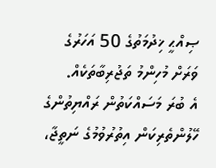ޞިއްޙީ ޚިދުމަތުގެ 50 އަހަރުގެ ވަރަށް މުހިންމު ތަޖުރިބާތަކެއް.
އެ ބުރަ މަސައްކަތުން ރައްޔިތުންގެ ހޭލުންތެރިކަން އިތުރުވުމުގެ ނަތީޖާ،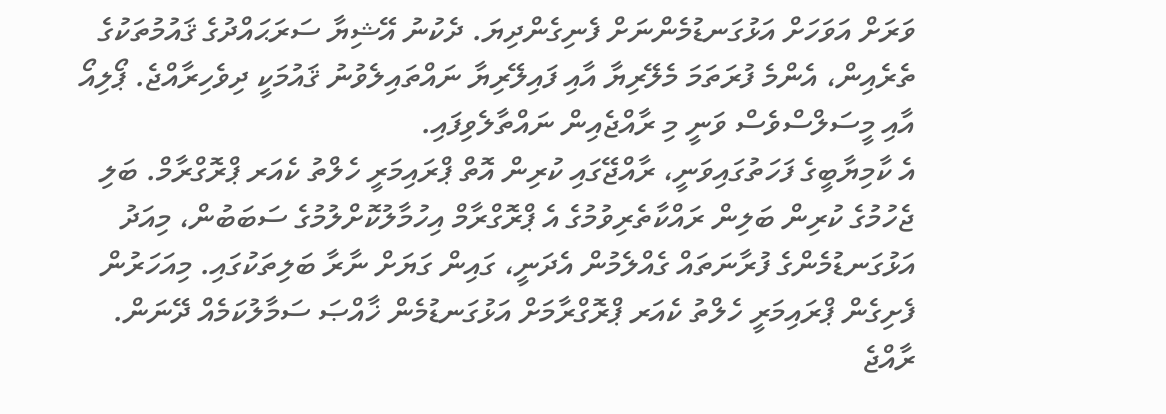ވަރަށް އަވަހަށް އަޅުގަނޑުމެންނަށް ފެނިގެންދިޔަ. ދެކުނު އޭޝިޔާ ސަރަޙައްދުގެ ޤައުމުތަކުގެ ތެރެއިން، އެންމެ ފުރަތަމަ މެލޭރިޔާ އާއި ފައިލޭރިޔާ ނައްތައިލެވުނު ޤައުމަކީ ދިވެހިރާއްޖެ. ޕޯލިއޯ އާއި މީސަލްސްވެސް ވަނީ މި ރާއްޖެއިން ނައްތާލެވިފައި.
އެ ކާމިޔާބީގެ ފަހަތުގައިވަނީ، ރާއްޖޭގައި ކުރިން އޮތް ޕްރައިމަރީ ހެލްތު ކެއަރ ޕްރޮގްރާމް. ބަލި ޖެހުމުގެ ކުރިން ބަލިން ރައްކާތެރިވުމުގެ އެ ޕްރޮގްރާމް އިހުމާލުކޮށްލުމުގެ ސަބަބުން، މިއަދު އަޅުގަނޑުމެންގެ ފުރާނަތައް ގެއްލެމުން އެދަނީ، ގައިން ގަޔަށް ނާރާ ބަލިތަކުގައި. މިއަހަރުން ފެށިގެން ޕްރައިމަރީ ހެލްތު ކެއަރ ޕްރޮގްރާމަށް އަޅުގަނޑުމެން ޚާއްޞަ ސަމާލުކަމެއް ދޭނަން.
ރާއްޖެ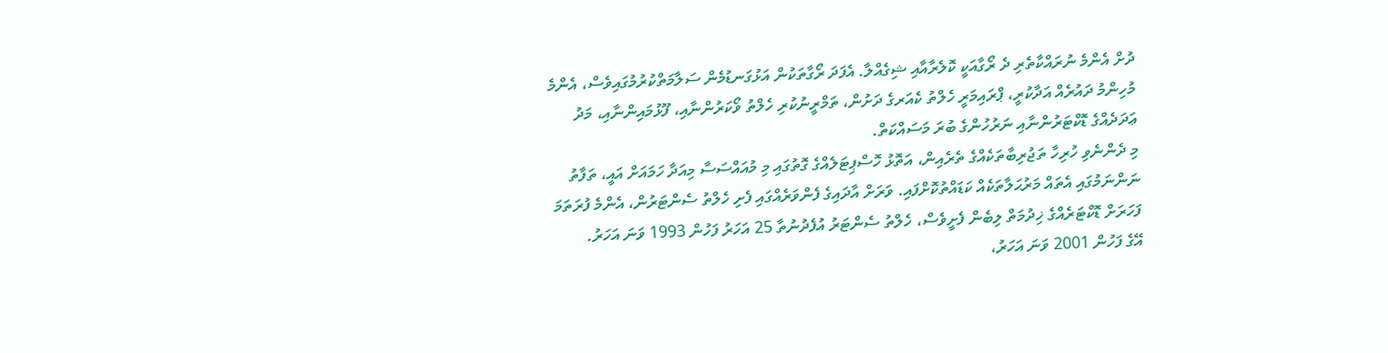ދުށް އެންމެ ނުރައްކާތެރި ދެ ރޯގާއަކީ ކޮލެރާއާއި ޝިގެއްލާ. އެފަދަ ރޯގާތަކުން އަޅުގަނޑުމެން ސަލާމަތްކުރުމުގައިވެސް، އެންމެ މުހިންމު ދައުރެއް އަދާކުރީ، ޕްރައިމަރީ ހެލްތު ކެއަރގެ ދަށުން، ތަމްރީނުކުރި ހެލްތު ވޯކަރުންނާއި، ފޫޅުމައިންނާއި، މަދު ޢަދަދެއްގެ ޑޮކްޓަރުންނާއި ނަރުހުންގެ ބުރަ މަސައްކަތް.
މި ދެންނެވި ހުރިހާ ތަޖުރިބާތަކެއްގެ ތެރެއިން، އަތޮޅު ހޮސްޕިޓަލެއްގެ ގޮތުގައި މި މުއައްސަސާ މިއަދާ ހަމައަށް އައީ، ތަފާތު ނަންނަމުގައި އެތައް މަރުޙަލާތަކެއް ކަޑައްތުކޮށްފައި. ވަރަށް އާދައިގެ ފެންވަރެއްގައި ފެށި ހެލްތު ސެންޓަރުން، އެންމެ ފުރަތަމަ ފަހަރަށް ޑޮކްޓަރެއްގެ ޚިދުމަތް ލިބެން ފެށީވެސް، ހެލްތު ސެންޓަރު އުފެދުނުތާ 25 އަހަރު ފަހުން 1993 ވަނަ އަހަރު.
އޭގެ ފަހުން 2001 ވަނަ އަހަރު،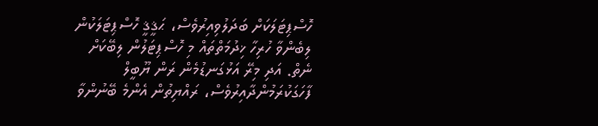ހޮސްޕިޓަލަކަށް ބަދަލުވިއިރުވެސް، ޙަޤީޤީ ހޮސްޕިޓަލަކުން ލިބެންވާ ހުރިހާ ޚިދުމަތްތައް މި ހޮސްޕިޓަލުން ލިބޭކަށް ނެތް. އަދި މިރޭ އަޅުގަނޑުމެން ރަން ޔޫބީލް ފާހަގަކުރަމުންދާއިރުވެސް، ރައްޔިތުން އެންމެ ބޭނުންވާ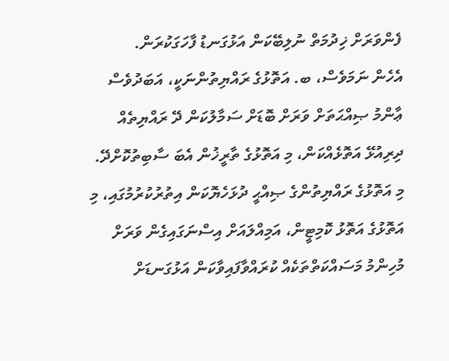ފެންވަރަށް ޚިދުމަތް ނުލިބޭކަން އަޅުގަނޑު ފާހަގަކުރަން.
އެހެން ނަމަވެސް، ބ. އަތޮޅުގެ ރައްޔިތުންނަކީ، އަބަދުވެސް ޢާންމު ޞިއްޙަތަށް ވަރަށް ބޮޑަށް ސަމާލުކަން ދޭ ރައްޔިތެއް ދިރިއުޅޭ އަތޮޅެއްކަން، މި އަތޮޅުގެ ތާރީޚުން އެބަ ސާބިތުކޮށްދޭ. މި އަތޮޅުގެ ރައްޔިތުންގެ ޞިއްޙީ ދުޅަހެޔޮކަން އިތުރުކުރުމުގައި، މި އަތޮޅުގެ އަތޮޅު ކޮމިޓީން، އަމިއްލައަށް އިސްނަގައިގެން ވަރަށް މުހިންމު މަސައްކަތްތަކެއް ކުރައްވާފައިވާކަން އަޅުގަނޑަށް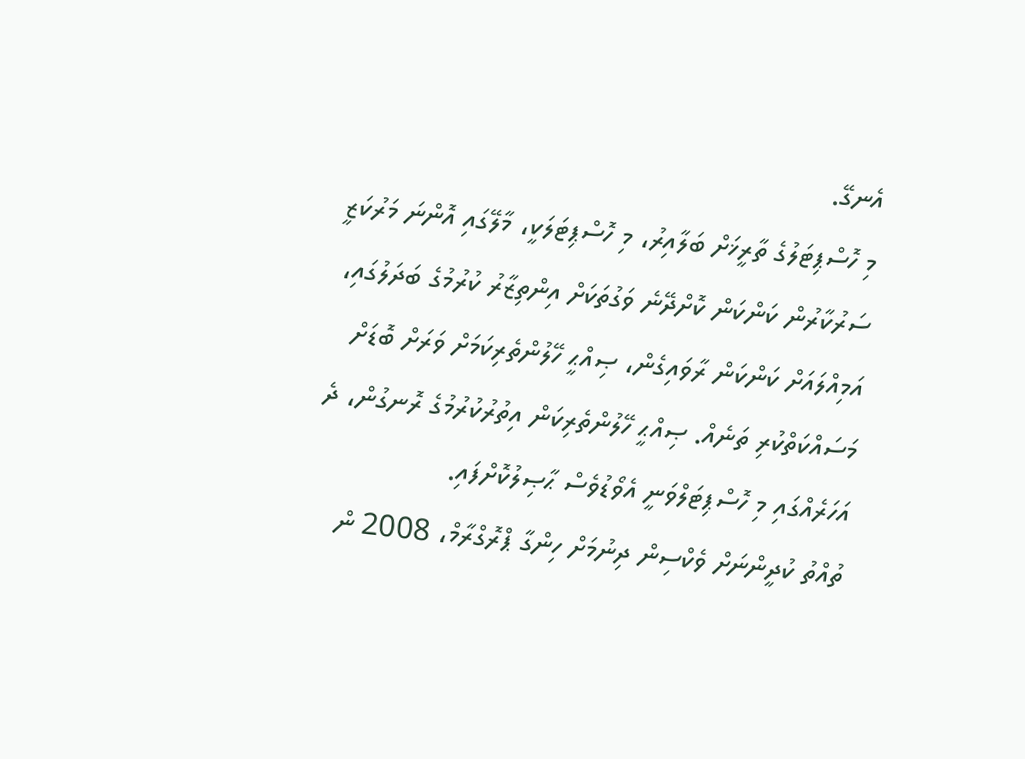އެނގޭ.
މި ހޮސްޕިޓަލުގެ ތާރީޚަށް ބަލާއިރު، މި ހޮސްޕިޓަލަކީ، މާލޭގައި އޮންނަ މަރުކަޒީ ސަރުކާރުން ކަންކަން ކޮށްދޭނެ ވަގުތަކަށް އިންތިޒާރު ކުރުމުގެ ބަދަލުގައި، އަމިއްލައަށް ކަންކަން ރާވައިގެން، ޞިއްޙީ ހޭލުންތެރިކަމަށް ވަރަށް ބޮޑަށް މަސައްކަތްކުރި ތަނެއް. ޞިއްޙީ ހޭލުންތެރިކަން އިތުރުކުރުމުގެ ރޮނގުން، ދެ އަހަރެއްގައި މި ހޮސްޕިޓަލްވަނީ އެވޯޑުވެސް ޙާޞިލުކޮށްފައި.
ތުއްތު ކުދީންނަށް ވެކްސިން ދިނުމަށް ހިންގާ ޕްރޮގްރާމް، 2008 ން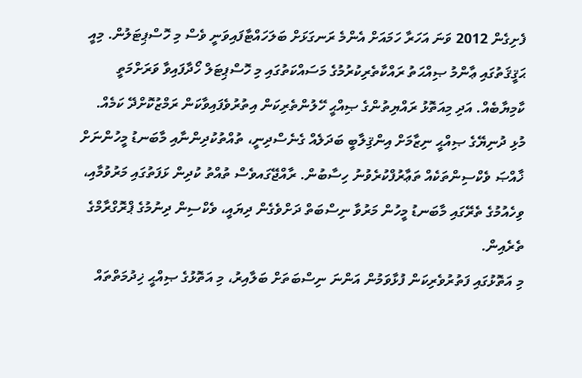ފެށިގެން 2012 ވަނަ އަހަރާ ހަމައަށް އެންމެ ރަނގަޅަށް ބަލަހައްޓާފައިވަނީ ވެސް މި ހޮސްޕިޓަލުން. މިއީ ޙަޤީޤަތުގައި ޢާންމު ޞިއްޙަތު ރައްކާތެރިކުރުމުގެ މަސައްކަތުގައި މި ހޮސްޕިޓަލް ހޯދާފައިވާ ވަރަށްމަތީ ކާމިޔާބެއް. އަދި މިއަތޮޅު ރައްޔިތުންގެ ޞިއްޙީ ހޭލުންތެރިކަން އިތުރުވެފައިވާކަން ރަމްޒުކޮށްދޭ ކަމެއް.
މުޅި ދުނިޔޭގެ ޞިއްޙީ ނިޒާމަށް އިންޤިލާބީ ބަދަލެއް ގެނެސްދިނީ، ތުއްތުކުދިންނާއި މާބަނޑު މީހުންނަށް ޚާއްޞަ ވެކްސިންތަކެއް ތަޢާރުފްކުރެވުނު ހިސާބުން. ރާއްޖޭގައވެސް ތުއްތު ކުދިން ޅަފަތުގައި މަރުވުމާއި، ވިހެއުމުގެ ތެރޭގައި މާބަނޑު މީހުން މަރުވާ ނިސްބަތް ދަށްވެގެން ދިޔައީ، ވެކްސިން ދިނުމުގެ ޕްރޮގްރާމްގެ ތެރެއިން.
މި އަތޮޅުގައި ފަތުރުވެރިކަން ފުޅާވަމުން އަންނަ ނިސްބަތަށް ބަލާއިރު، މި އަތޮޅުގެ ޞިއްޙީ ޚިދުމަތްތައް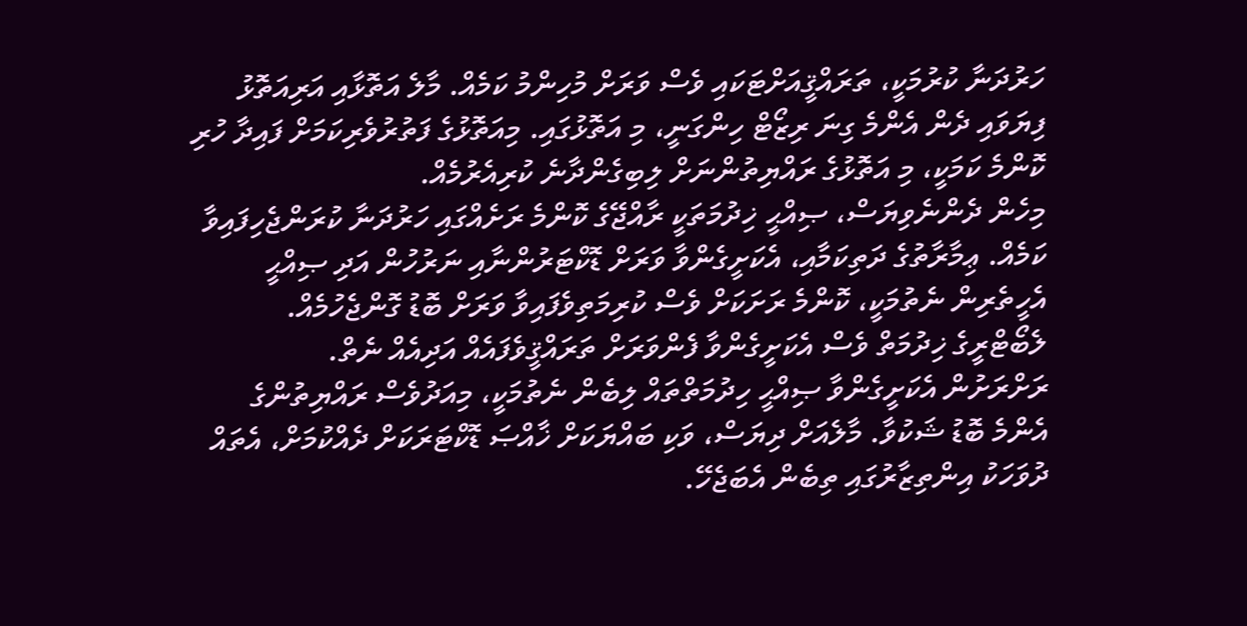ހަރުދަނާ ކުރުމަކީ، ތަރައްޤީއަށްޓަކައި ވެސް ވަރަށް މުހިންމު ކަމެއް. މާލެ އަތޮޅާއި އަރިއަތޮޅު ފިޔަވައި ދެން އެންމެ ގިނަ ރިޒޯޓް ހިންގަނީ، މި އަތޮޅުގައި. މިއަތޮޅުގެ ފަތުރުވެރިކަމަށް ފައިދާ ހުރި ކޮންމެ ކަމަކީ، މި އަތޮޅުގެ ރައްޔިތުންނަށް ލިބިގެންދާނެ ކުރިއެރުމެއް.
މިހެން ދެންނެވިޔަސް، ޞިއްޙީ ޚިދުމަތަކީ ރާއްޖޭގެ ކޮންމެ ރަށެއްގައި ހަރުދަނާ ކުރަންޖެހިފައިވާ ކަމެއް. ޢިމާރާތުގެ ދަތިކަމާއި، އެކަށީގެންވާ ވަރަށް ޑޮކްޓަރުންނާއި ނަރުހުން އަދި ޞިއްޙީ އެހީތެރިން ނެތުމަކީ، ކޮންމެ ރަށަކަށް ވެސް ކުރިމަތިވެފައިވާ ވަރަށް ބޮޑު ގޮންޖެހުމެއް. ލެބޯޓްރީގެ ޚިދުމަތް ވެސް އެކަށީގެންވާ ފެންވަރަށް ތަރައްޤީވެފައެއް އަދިއެއް ނެތް.
ރަށްރަށުން އެކަށީގެންވާ ޞިއްޙީ ހިދުމަތްތައް ލިބެން ނެތުމަކީ، މިއަދުވެސް ރައްޔިތުންގެ އެންމެ ބޮޑު ޝަކުވާ. މާލެއަށް ދިޔަސް، ވަކި ބައްޔަކަށް ޚާއްޞަ ޑޮކްޓަރަކަށް ދެއްކުމަށް، އެތައް ދުވަހަކު އިންތިޒާރުގައި ތިބެން އެބަޖެހޭ.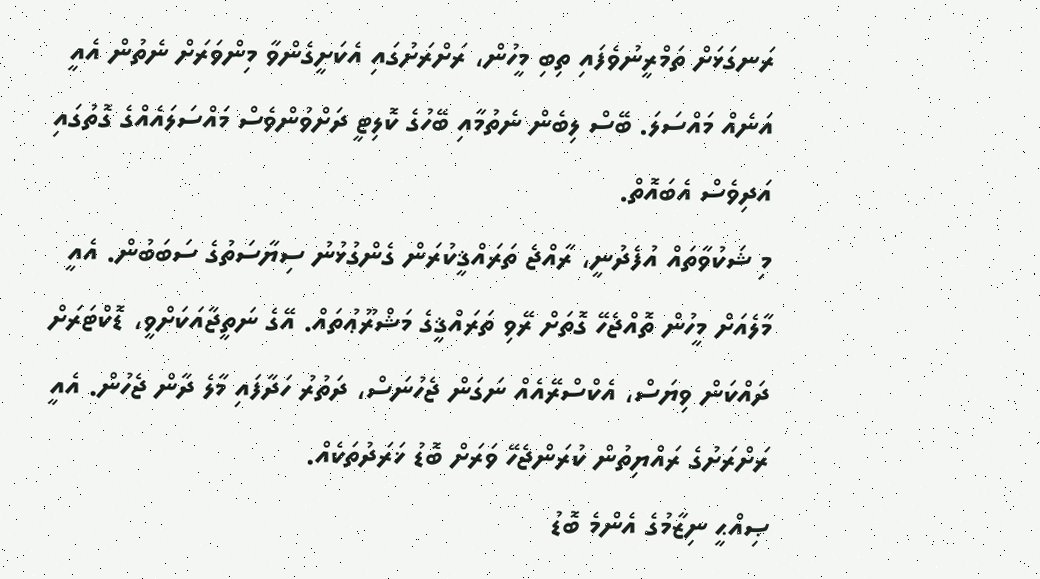ރަނގަޅަށް ތަމްރީނުވެފައި ތިބި މީހުން، ރަށްރަށުގައި އެކަށީގެންވާ މިންވަރަށް ނެތުން އެއީ އަނެއް މައްސަލަ. ބޭސް ލިބެން ނެތުމާއި ބޭހުގެ ކޮލިޓީ ދަށްވުންވެސް މައްސަލައެއްގެ ގޮތުގައި އަދިވެސް އެބައޮތް.
މި ޝަކުވާތައް އުފެދުނީ، ރާއްޖެ ތަރައްޤީކުރަން ގެންގުޅުނު ސިޔާސަތުގެ ސަބަބުން. އެއީ މާލެއަށް މީހުން ތޮއްޖެހޭ ގޮތަށް ރޭވި ތަރައްޤީގެ މަޝްރޫޢުތައް. އޭގެ ނަތީޖާއަކަށްވީ، ޑޮކްޓަރަށް ދައްކަން ވިޔަސް، އެކްސްރޭއެއް ނަގަން ޖެހުނަސް، ދަތުރު ހަދާފައި މާލެ ދާން ޖެހުން. އެއީ ރަށްރަށުގެ ރައްޔިތުން ކުރަންޖެހޭ ވަރަށް ބޮޑު ޚަރަދުތަކެއް.
ޞިއްޙީ ނިޒާމުގެ އެންމެ ބޮޑު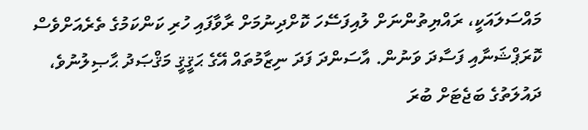މައްސަލައަކީ، ރައްޔިތުންނަށް ލުއިފަސޭހަ ކޮށްދިނުމަށް ރާވާފައި ހުރި ކަންކަމުގެ ތެރެއަށްވެސް ކޮރަޕްޝަނާއި ފަސާދަ ވަނުން. އާސަންދަ ފަދަ ނިޒާމުތައް އޭގެ ޙަޤީޤީ މަޤްޞަދު ޙާޞިލުނުވެ، ދައުލަތުގެ ބަޖެޓަށް ބުރަ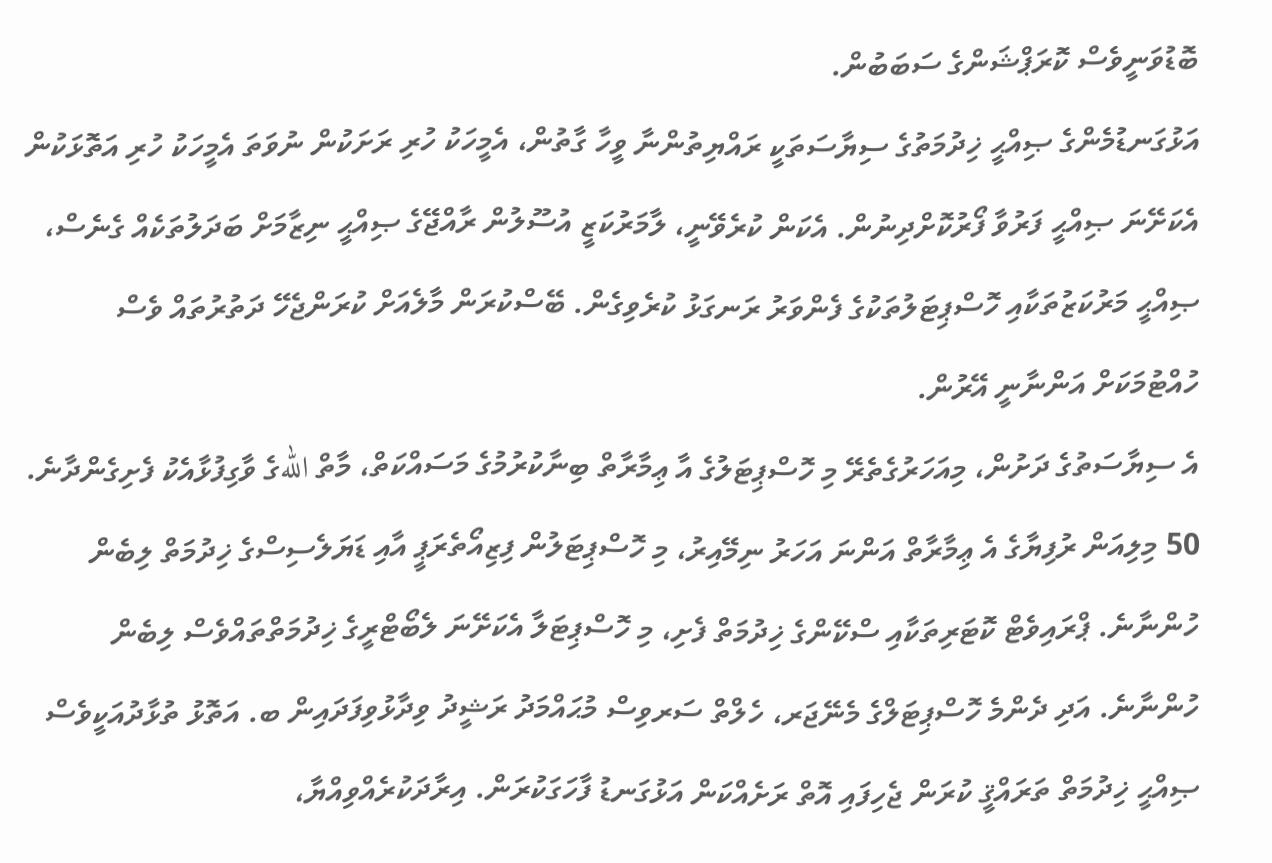ބޮޑުވަނީވެސް ކޮރަޕްޝަންގެ ސަބަބުން.
އަޅުގަނޑުމެންގެ ޞިއްޙީ ޚިދުމަތުގެ ސިޔާސަތަކީ ރައްޔިތުންނާ ވީހާ ގާތުން، އެމީހަކު ހުރި ރަށަކުން ނުވަތަ އެމީހަކު ހުރި އަތޮޅަކުން އެކަށޭނަ ޞިއްޙީ ފަރުވާ ފޯރުކޮށްދިނުން. އެކަން ކުރެވޭނީ، ލާމަރުކަޒީ އުސޫލުން ރާއްޖޭގެ ޞިއްޙީ ނިޒާމަށް ބަދަލުތަކެއް ގެނެސް، ޞިއްޙީ މަރުކަޒުތަކާއި ހޮސްޕިޓަލުތަކުގެ ފެންވަރު ރަނގަޅު ކުރެވިގެން. ބޭސްކުރަން މާލެއަށް ކުރަންޖެހޭ ދަތުރުތައް ވެސް ހުއްޓުމަކަށް އަންނާނީ އޭރުން.
އެ ސިޔާސަތުގެ ދަށުން، މިއަހަރުގެތެރޭ މި ހޮސްޕިޓަލުގެ އާ ޢިމާރާތް ބިނާކުރުމުގެ މަސައްކަތް، މާތް اللهގެ ވާގިފުޅާއެކު ފެށިގެންދާނެ. 50 މިލިއަން ރުފިޔާގެ އެ ޢިމާރާތް އަންނަ އަހަރު ނިމޭއިރު، މި ހޮސްޕިޓަލުން ފިޒިއޯތެރަޕީ އާއި ޑަޔަލެސިސްގެ ޚިދުމަތް ލިބެން ހުންނާނެ. ޕްރައިވެޓް ކޮޓަރިތަކާއި ސްކޭންގެ ޚިދުމަތް ފެށި، މި ހޮސްޕިޓަލާ އެކަށޭނަ ލެބޯޓްރީގެ ޚިދުމަތްތައްވެސް ލިބެން ހުންނާނެ. އަދި ދެންމެ ހޮސްޕިޓަލްގެ މެނޭޖަރ، ހެލްތް ސަރވިސް މުޙައްމަދު ރަޝީދު ވިދާޅުވިފަދައިން ބ. އަތޮޅު ތުޅާދުއަކީވެސް ޞިއްޙީ ޚިދުމަތް ތަރައްޤީ ކުރަން ޖެހިފައި އޮތް ރަށެއްކަން އަޅުގަނޑު ފާހަގަކުރަން. އިރާދަކުރެއްވިއްޔާ،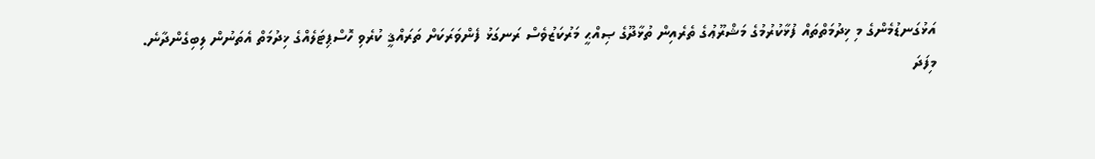އަޅުގަނޑުމެންގެ މި ޚިދުމަތްތައް ފުޅާކުރުމުގެ މަޝްރޫޢުގެ ތެރެއިން ތުޅާދޫގެ ޞިއްޙީ މަރުކަޒުވެސް ރަނގަޅު ފެންވަރަކަށް ތަރައްޤީ ކުރެވި ހޮސްޕިޓަލެއްގެ ޚިދުމަތް އެތަނުން ލިބިގެންދާނެ.
މިފަދަ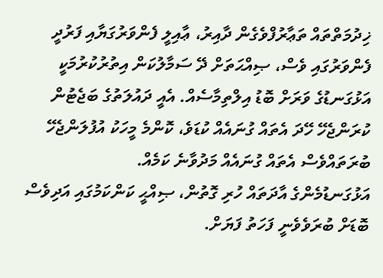ޚިދުމަތްތައް ތަޢާރުފްވެގެން ދާއިރު، ޢާއިލީ ފެންވަރުގަޔާއި ފަރުދީ ފެންވަރުގައި ވެސް، ޞިއްޙަތަށް ދޭ ސަމާލުކަން އިތުރުކުރުމަކީ އަޅުގަނޑުގެ ވަރަށް ބޮޑު އިލްތިމާސެއް. އެއީ ދައުލަތުގެ ބަޖެޓުން ކުރަންޖެހޭ ހޭދަ އެތައް ގުނައެއް ކުޑަވެ، ކޮންމެ މީހަކު އުފުލަންޖެހޭ ބުރަތައްވެސް އެތައް ގުނައެއް މަދުވާނެ ކަމެއް.
އަޅުގަނޑުމެންގެ އާދަތައް ހުރި ގޮތުން، ޞިއްޙީ ކަންކަމުގައި އަދިވެސް ބޮޑަށް ބުރަވެވެނީ ފަހަތު ފަޔަށް.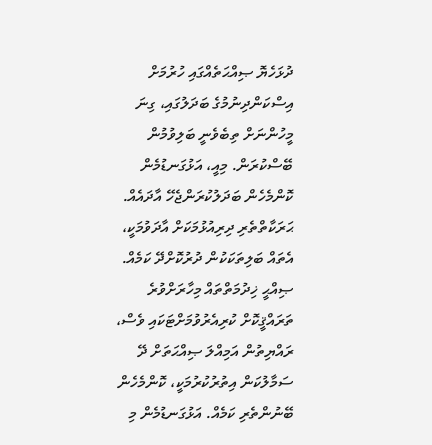ދުޅަހެޔޮ ޞިއްޙަތެއްގައި ހުރުމަށް އިސްކަންދިނުމުގެ ބަދަލުގައި، ގިނަ މީހުންނަށް ތިބެވެނީ ބަލިވުމުން ބޭސްކުރަން. މިއީ، އަޅުގަނޑުމެން ކޮންމެހެން ބަދަލުކުރަންޖެހޭ އާދައެއް. ޙަރަކާތްތެރި ދިރިއުޅުމަކަށް އާދަވުމަކީ، އެތައް ބަލިތަކަކުން ދުރުކޮށްދޭ ކަމެއް.
ޞިއްޙީ ޚިދުމަތްތައް މިހާރަށްވުރެ ތަރައްޤީކޮށް ކުރިއެރުވުމަށްޓަކައި ވެސް، ރައްޔިތުން އަމިއްލަ ޞިއްޙަތަށް ދޭ ސަމާލުކަން އިތުރުކުރުމަކީ، ކޮންމެހެން ބޭނުންތެރި ކަމެއް. އަޅުގަނޑުމެން މި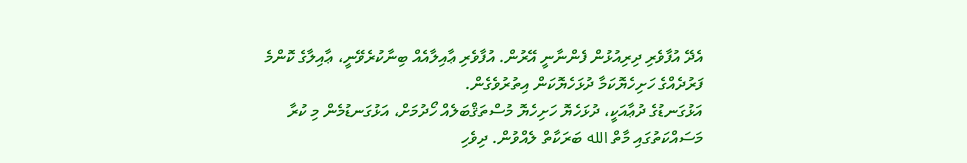އެދޭ އުފާވެރި ދިރިއުޅުން ފެންނާނީ އޭރުން. އުފާވެރި ޢާއިލާއެއް ބިނާކުރެވޭނީ، ޢާއިލާގެ ކޮންމެ ފަރުދެއްގެ ހަށިހެޔޮކަމާ ދުޅަހެޔޮކަން އިތުރުވެގެން.
އަޅުގަނޑުގެ ދުޢާއަކީ، ދުޅަހެޔޮ ހަށިހެޔޮ މުސްތަޤްބަލެއް ހޯދުމަށް، އަޅުގަނޑުމެން މި ކުރާ މަސައްކަތުގައި މާތް الله ބަރަކާތް ލެއްވުން. ދިވެހި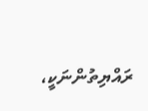ރައްޔިތުންނަކީ،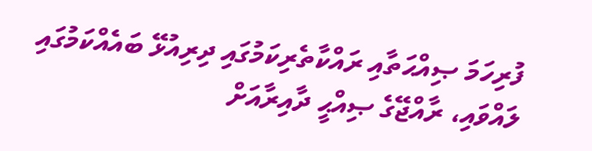ފުރިހަމަ ޞިއްޙަތާއި ރައްކާތެރިކަމުގައި ދިރިއުޅޭ ބައެއްކަމުގައި ލައްވައި، ރާއްޖޭގެ ޞިއްޙީ ދާއިރާއަށް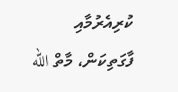ކުރިއެރުމާއި ފާގަތިކަން، މާތް الله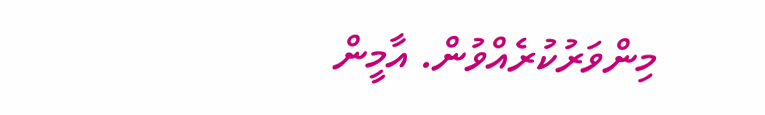މިންވަރުކުރެއްވުން. އާމީން